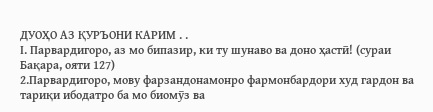ДУОҲО АЗ ҚУРЪОНИ КАРИМ . .
І. Парвардигоро, аз мо бипазир, ки ту шунаво ва доно ҳастӣ! (сураи Бақара, ояти 127)
2.Парвардигоро, мову фарзандонамонро фармонбардори худ гардон ва тариқи ибодатро ба мо биомӯз ва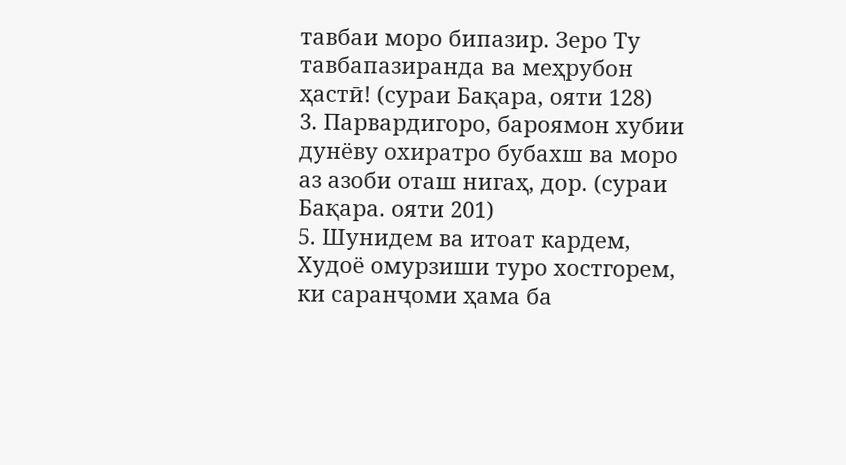тавбаи моро бипазир. Зеро Ту тавбапазиранда ва меҳрубон ҳастӣ! (сураи Бақара, ояти 128)
3. Парвардигоро, бароямон хубии дунёву охиратро бубахш ва моро аз азоби оташ нигаҳ, дор. (сураи Бақара. ояти 201)
5. Шунидем ва итоат кардем, Худоё омурзиши туро хостгорем, ки саранҷоми ҳама ба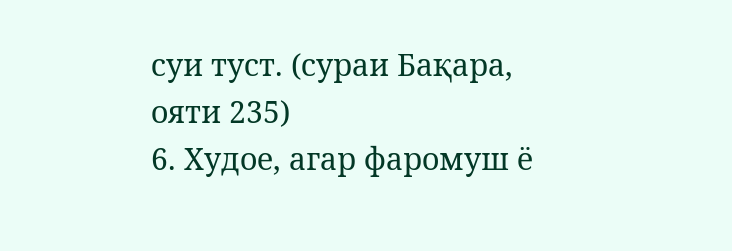суи туст. (сураи Бақара, ояти 235)
6. Худое, агар фаромуш ё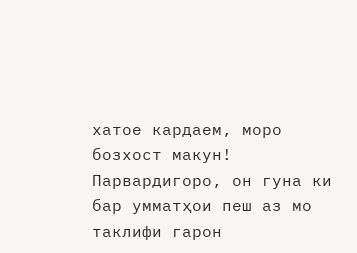хатое кардаем, моро бозхост макун! Парвардигоро, он гуна ки бар умматҳои пеш аз мо таклифи гарон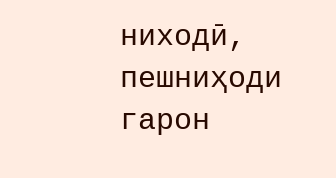ниходӣ, пешниҳоди гарон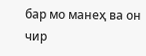бар мо манеҳ ва он чир